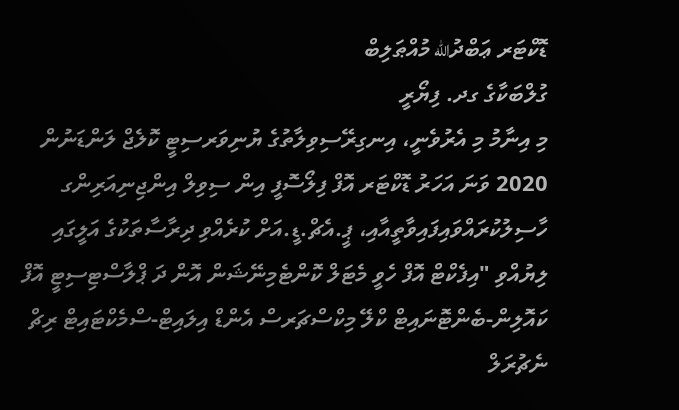ޑޮކްޓަރ ޢަބްދުالله މުއްޠަލިބް
ގުލްބަކާގެ ގދ. ފިޔޯރީ
މި އިނާމު މި އެރުވެނީ، އިނގިރޭސިވިލާތުގެ ޔުނިވަރސިޓީ ކޮލެޖް ލަންޑަނުން 2020 ވަނަ އަހަރު ޑޮކްޓަރ އޮފް ފިލޯސޮފީ އިން ސިވިލް އިންޖިނިއަރިންގ ހާސިލުކުރައްވައިފައިވާތީއާއި، ޕީ.އެޗް.ޑީ.އަށް ކުރެއްވި ދިރާސާތަކުގެ އަލީގައި ލިޔުއްވި "އިފެކްޓް އޮފް ހެވީ މެޓަލް ކޮންޓެމިނޭޝަން އޮން ދަ ޕްލާސްޓިސިޓީ އޮފް ކައޮލިން-ބެންޓޮނައިޓް ކްލޭ މިކްސްޗަރސް އެންޑް އިލައިޓް-ސްމެކްޓައިޓް ރިޗް ނެޗުރަލް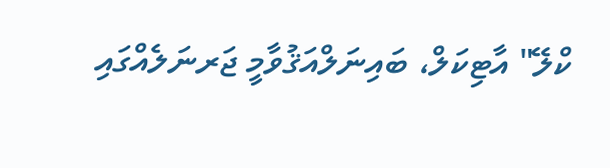ކްލޭ" އާޓިކަލް، ބައިނަލްއަޤުވާމީ ޖަރނަލެއްގައި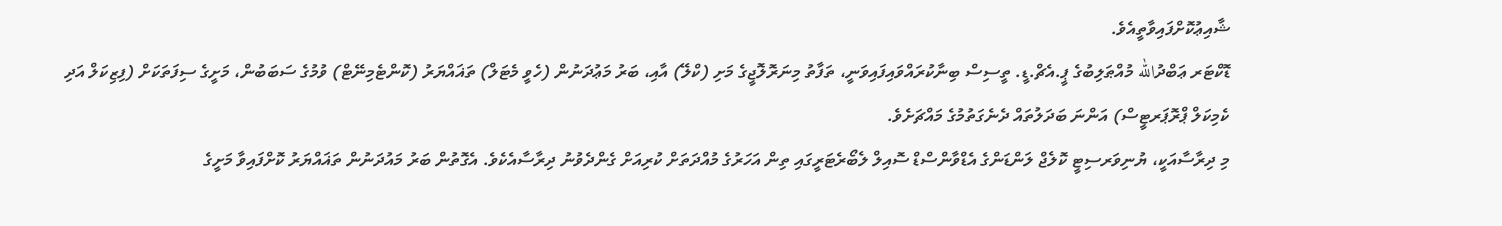ޝާއިޢުކޮށްފައިވާތީއެވެ.
ޑޮކްޓަރ ޢަބްދުالله މުއްޠަލިބުގެ ޕީ.އެޗް.ޑީ. ތީސިސް ބިނާކުރައްވައިފައިވަނީ، ތަފާތު މިނަރޮލޮޖީގެ މަށި (ކްލޭ) އާއި، ބަރު މަޢުދަނުން (ހެވީ މެޓަލް) ތަޣައްޔަރު (ކޮންޓެމިނޭޓް) ވުމުގެ ސަބަބުން، މަށީގެ ސިފަތަކަށް (ފިޒިކަލް އަދި ކެމިކަލް ޕްރޮޕަރޓީސް) އަންނަ ބަދަލުތައް ދެނެގަތުމުގެ މައްޗަށެވެ.
މި ދިރާސާއަކީ، ޔުނިވަރސިޓީ ކޮލެޖް ލަންޑަންގެ އެޑްވާންސްޑް ސޮއިލް ލެބޯރެޓަރީގައި ތިން އަހަރުގެ މުއްދަތަށް ކުރިއަށް ގެންދެވުނު ދިރާސާއެކެވެ. އެގޮތުން ބަރު މައުދަނުން ތަޣައްޔަރު ކޮށްފައިވާ މަށީގެ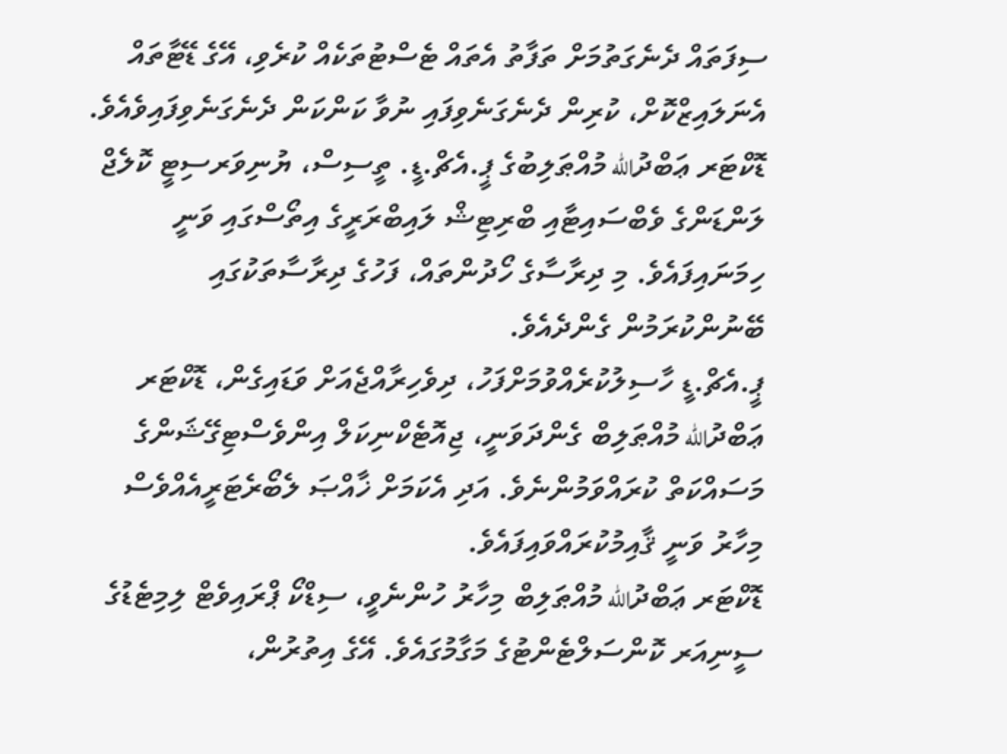ސިފަތައް ދެނެގަތުމަށް ތަފާތު އެތައް ޓެސްޓުތަކެއް ކުރެވި، އޭގެ ޑޭޓާތައް އެނަލައިޒްކޮށް، ކުރިން ދެނެގަނެވިފައި ނުވާ ކަންކަން ދެނެގަނެވިފައިވެއެވެ.
ޑޮކްޓަރ ޢަބްދުالله މުއްޠަލިބުގެ ޕީ.އެޗް.ޑީ. ތީސިސް، ޔުނިވަރސިޓީ ކޮލެޖް ލަންޑަންގެ ވެބްސައިޓާއި ބްރިޓިޝް ލައިބްރަރީގެ އިތޯސްގައި ވަނީ ހިމަނައިފައެވެ. މި ދިރާސާގެ ހޯދުންތައް، ފަހުގެ ދިރާސާތަކުގައި ބޭނުންކުރަމުން ގެންދެއެވެ.
ޕީ.އެޗް.ޑީ ހާސިލުކުރެއްވުމަށްފަހު، ދިވެހިރާއްޖެއަށް ވަޑައިގެން، ޑޮކްޓަރ ޢަބްދުالله މުއްޠަލިބް ގެންދަވަނީ، ޖިއޮޓެކްނިކަލް އިންވެސްޓިގޭޝަންގެ މަސައްކަތް ކުރައްވަމުންނެވެ. އަދި އެކަމަށް ޚާއްޞަ ލެބޯރެޓަރީއެއްވެސް މިހާރު ވަނީ ޤާއިމުކުރައްވައިފައެވެ.
ޑޮކްޓަރ ޢަބްދުالله މުއްޠަލިބް މިހާރު ހުންނެވީ، ސިޑްކޯ ޕްރައިވެޓް ލިމިޓެޑުގެ ސީނިއަރ ކޮންސަލްޓެންޓުގެ މަގާމުގައެވެ. އޭގެ އިތުރުން،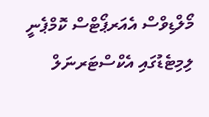މޯލްޑިވްސް އެއަރޕޯޓްސް ކޮމްޕެނީ ލިމިޓެޑުގައި އެކްސްޓަރނަލް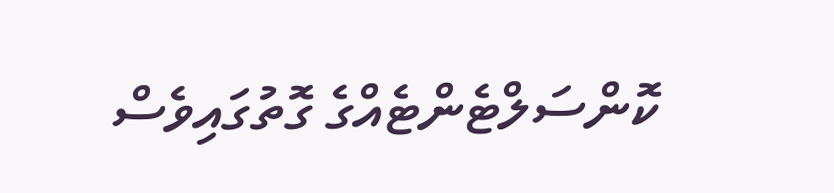ކޮންސަލްޓެންޓެއްގެ ގޮތުގައިވެސް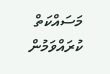މަސައްކަތް ކުރައްވަމުން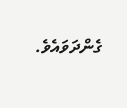ގެންދަވައެވެ.